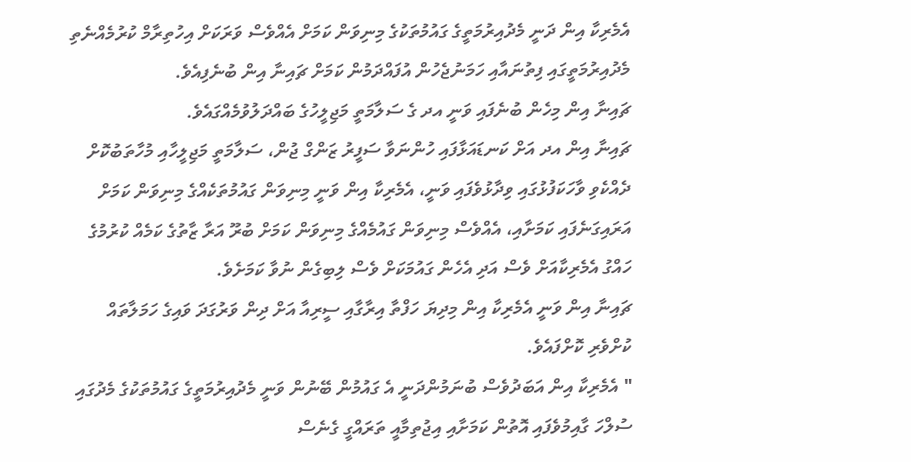އެމެރިކާ އިން ދަނީ މެދުއިރުމަތީގެ ގައުމުތަކުގެ މިނިވަން ކަމަށް އެއްވެސް ވަރަކަށް އިހުތިރާމް ކުރުމެއްނެތި މެދުއިރުމަތީގައި ފިތުނައާއި ހަމަނުޖެހުން އުފައްދަމުން ކަމަށް ޗައިނާ އިން ބުނެފިއެވެ.
ޗައިނާ އިން މިހެން ބުނެފައި ވަނީ އދ ގެ ސަލާމަތީ މަޖިލީހުގެ ބައްދަލުވުމެއްގައެވެ.
ޗައިނާ އިން އދ އަށް ކަނޑައަޅާފައި ހުންނަވާ ސަފީރު ޒަންގް ޖުން، ސަލާމަތީ މަޖިލީހާއި މުހާތަބުކޮށް ދެއްކެވި ވާހަކަފުޅުގައި ވިދާޅުވެފައި ވަނީ، އެމެރިކާ އިން ވަނީ މިނިވަން ގައުމުތަކެއްގެ މިނިވަން ކަމަށް އަރައިގަނެފައި ކަމަށާއި، އެއްވެސް މިނިވަން ގައުމެއްގެ މިނިވަން ކަމަށް ބުރޫ އަރާ ޒާތުގެ ކަމެއް ކުރުމުގެ ހައްގު އެމެރިކާއަށް ވެސް އަދި އެހެން ގައުމަކަށް ވެސް ލިބިގެން ނުވާ ކަމަށެވެ.
ޗައިނާ އިން ވަނީ އެމެރިކާ އިން މިދިޔަ ހަފްތާ އިރާގާއި ސީރިއާ އަށް ދިން ވަރުގަދަ ވައިގެ ހަމަލާތައް ކުށްވެރި ކޮށްފައެވެ.
" އެމެރިކާ އިން އަބަދުވެސް ބުނަމުންދަނީ އެ ގައުމުން ބޭނުން ވަނީ މެދުއިރުމަތީގެ ގައުމުތަކުގެ މެދުގައި ސުލްހަ ގާއިމުވެފައި އޮތުން ކަމަށާއި އިޖުތިމާއީ ތަރައްގީ ގެނެސް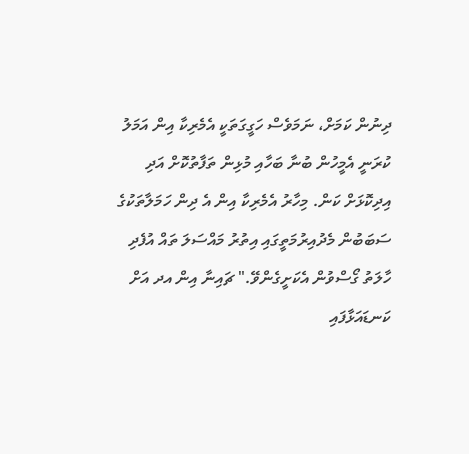ދިނުން ކަމަށް، ނަމަވެސް ހަގީގަތަކީ އެމެރިކާ އިން އަމަލު ކުރަނީ އެމީހުން ބުނާ ބަހާއި މުޅިން ތަފާތުކޮށް އަދި އިދިކޮޅަށް ކަން. މިހާރު އެމެރިކާ އިން އެ ދިން ހަމަލާތަކުގެ ސަބަބުން މެދުއިރުމަތީގައި އިތުރު މައްސަލަ ތައް އުފެދި ހާލަތު ގޯސްވުން އެކަށީގެންވޭ." ޗައިނާ އިން އދ އަށް ކަނޑައަޅާފައި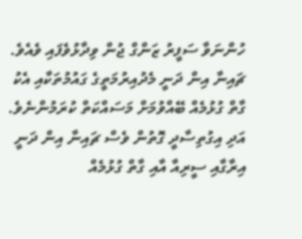ހުންނަވާ ސަފީރު ޒަންގް ޖުން ވިދާޅުވެފައި ވެއެވެ.
ޗައިނާ އިން ދަނީ މެދުއިރުމަތީގެ ގައުމުތަކާއި އެކު ގާތް ގުޅުމެއް ބޭއްވުމަށް މަސައްކަތް ކުރަމުންނެވެ. އަދި އިގުތިސާދީ ގޮތުން ވެސް ޗައިނާ އިން ދަނީ އިރާގާއި ސީރިއާ އާއި ގާތް ގުޅުމެއް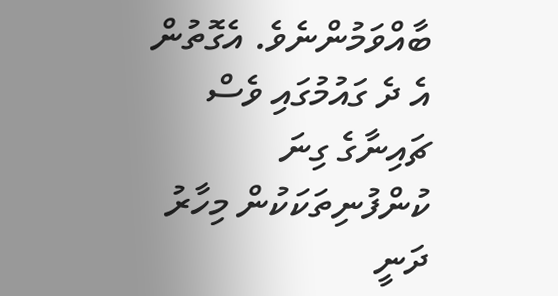ބާއްވަމުންނެވެ. އެގޮތުން އެ ދެ ގައުމުގައި ވެސް ޗައިނާގެ ގިނަ ކުންފުނިތަކަކުން މިހާރު ދަނީ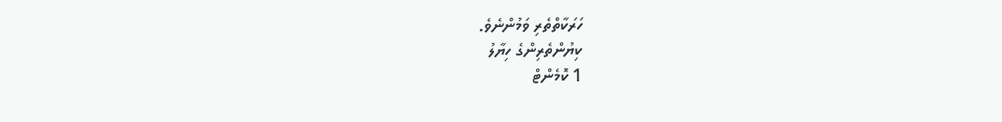ހަރަކާތްތެރި ވަމުންނެވެ.
ކިޔުންތެރިންގެ ހިޔާލު
1 ކޮމެންޓް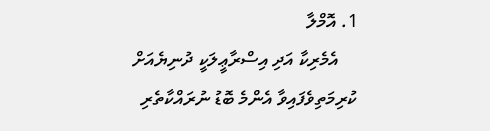1. އޮމްލާ
    އެމެރިކާ އަދި އިސްރާޢީލަކީ ދުނިޔެއަށް ކުރިމަތިވެފައިވާ އެންމެ ބޮޑު ނުރައްކާތެރި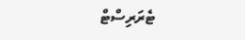ޓެރަރިސްޓް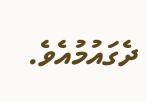ދެގައުމުއެވެ.